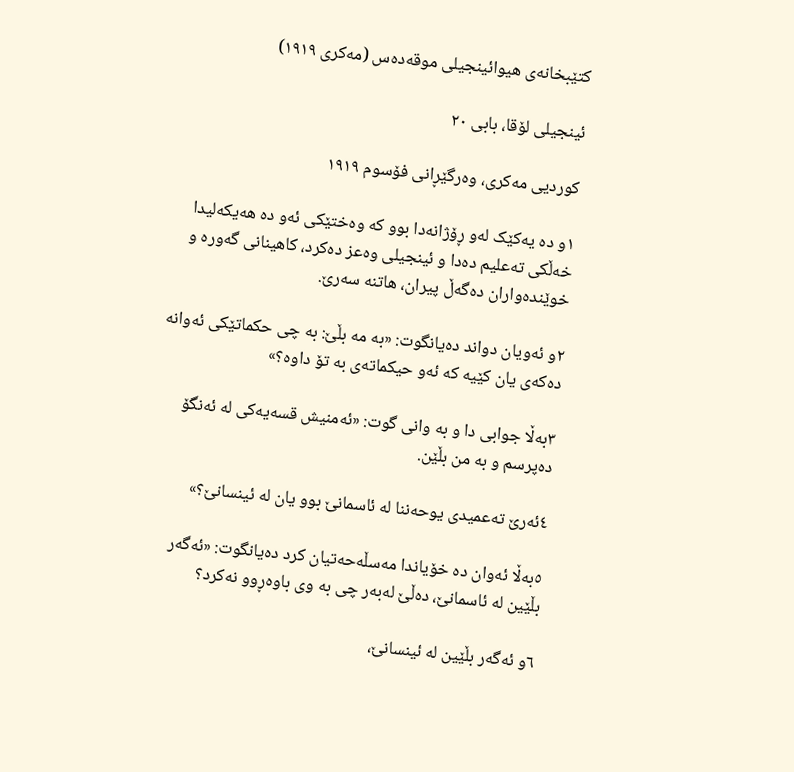کتێبخانەی هیوائینجیلی موقەدەس (مەکری ١٩١٩)

ئینجیلی لۆقا، بابی ٢٠

کوردیی مەکری، وەرگێڕانی فۆسوم ١٩١٩

١و دە یەکێک لەو ڕۆژانەدا بوو کە وەختێکی ئەو دە هەیکەلیدا خەڵکی تەعلیم دەدا و ئینجیلی وەعز دەکرد، کاهینانی گەورە و خوێندەواران دەگەڵ پیران، هاتنە سەرێ.

٢و ئەویان دواند دەیانگوت: «بە مە بڵێ: بە چی حکماتێکی ئەوانە دەکەی یان کێیە کە ئەو حیکماتەی بە تۆ داوە؟»

٣بەڵا جوابی دا و بە وانی گوت: «ئەمنیش قسەیەکی لە ئەنگۆ دەپرسم و بە من بڵێن.

٤ئەرێ تەعمیدی یوحەننا لە ئاسمانێ بوو یان لە ئینسانێ؟»

٥بەڵا ئەوان دە خۆیاندا مەسڵەحەتیان کرد دەیانگوت: «ئەگەر بڵێین لە ئاسمانێ، دەڵێ لەبەر چی بە وی باوەڕوو نەکرد؟

٦و ئەگەر بڵێین لە ئینسانێ،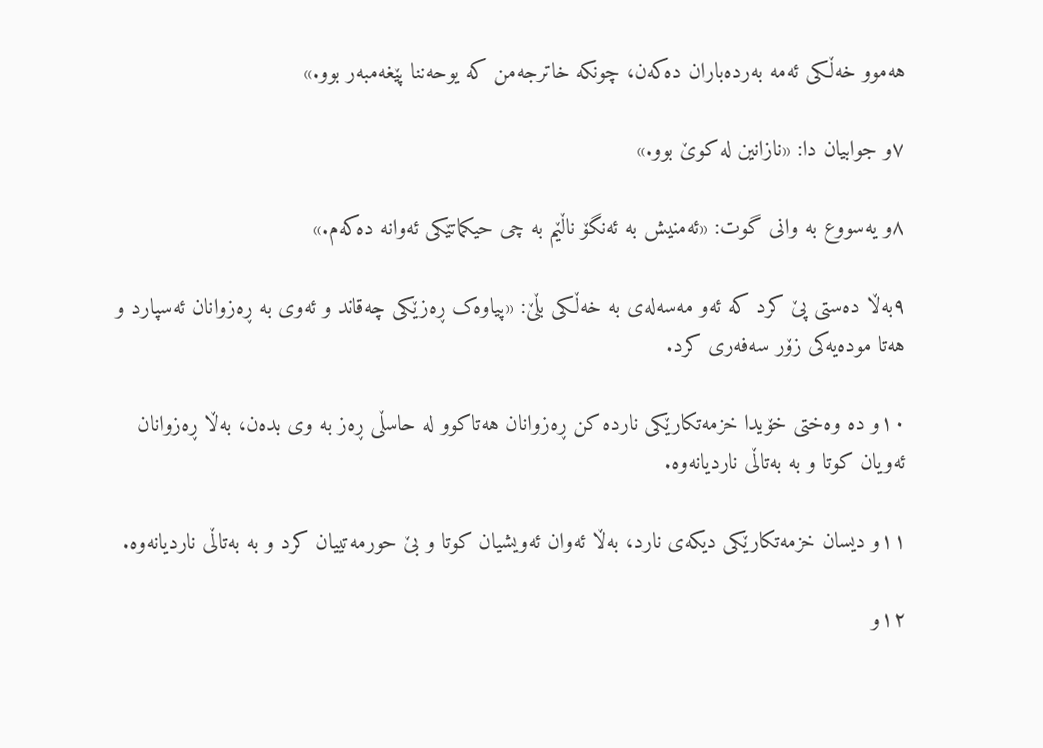هەموو خەڵکی ئەمە بەردەباران دەکەن، چونکە خاترجەمن کە یوحەننا پێغەمبەر بوو.»

٧و جوابیان دا: «نازانین لە کوێ بوو.»

٨و یەسووع بە وانی گوت: «ئەمنیش بە ئەنگۆ ناڵێم بە چی حیکماتێکی ئەوانە دەکەم.»

٩بەڵا دەستی پێ کرد کە ئەو مەسەلەی بە خەڵکی بڵێ: «پیاوەک ڕەزێکی چەقاند و ئەوی بە ڕەزوانان ئەسپارد و هەتا مودەیەکی زۆر سەفەری کرد.

١٠و دە وەختی خۆیدا خزمەتکارێکی ناردە کن ڕەزوانان هەتاکوو لە حاسڵی ڕەز بە وی بدەن، بەڵا ڕەزوانان ئەویان کوتا و بە بەتاڵی ناردیانەوە.

١١و دیسان خزمەتکارێکی دیکەی نارد، بەڵا ئەوان ئەویشیان کوتا و بێ حورمەتییان کرد و بە بەتاڵی ناردیانەوە.

١٢و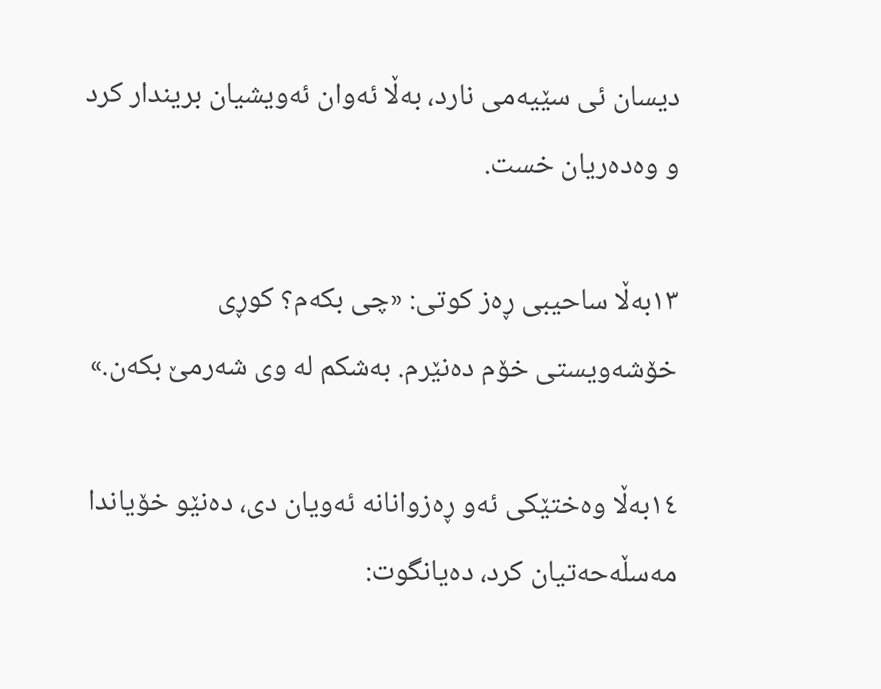دیسان ئی سێیەمی نارد، بەڵا ئەوان ئەویشیان بریندار کرد و وەدەریان خست.

١٣بەڵا ساحیبی ڕەز کوتی: «چی بکەم؟ کوڕی خۆشەویستی خۆم دەنێرم. بەشکم لە وی شەرمێ بکەن.»

١٤بەڵا وەختێکی ئەو ڕەزوانانە ئەویان دی، دەنێو خۆیاندا مەسڵەحەتیان کرد، دەیانگوت: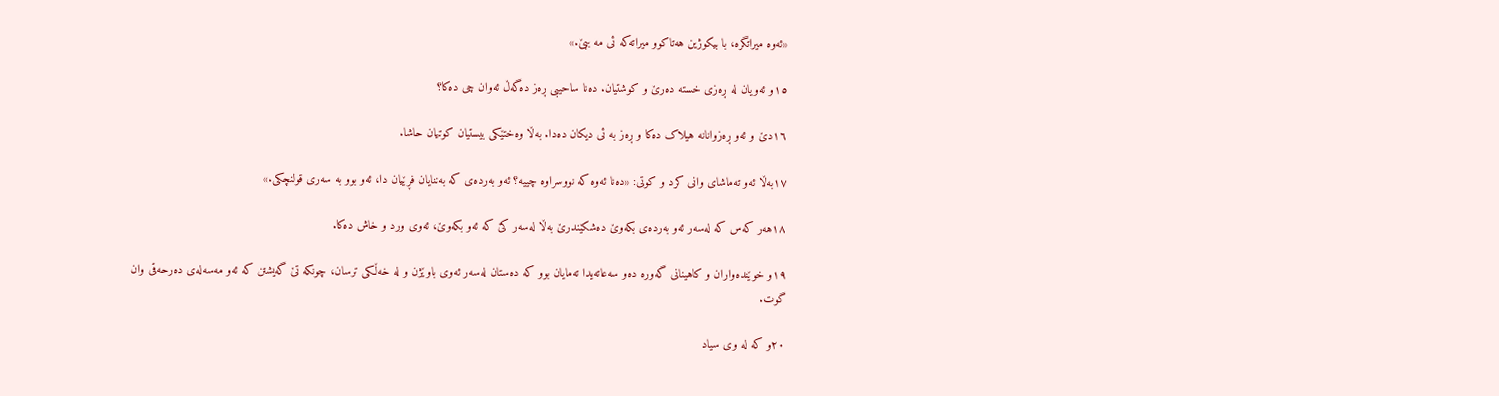«ئەوە میراتگرە، با بیکوژین هەتاکوو میراتەکە ئی مە ببێ.»

١٥و ئەویان لە ڕەزی خستە دەرێ و کوشتیان. دەنا ساحیبی ڕەز دەگەڵ ئەوان چی دەکا؟

١٦دێ و ئەو ڕەزوانانە هیلاک دەکا و ڕەز بە ئی دیکان دەدا. بەڵا وەختێکی بیستیان کوتیان حاشا.

١٧بەڵا ئەو تەماشای وانی کرد و کوتی: «دەنا ئەوە کە نووسراوە چییە؟ ئەو بەردەی کە بەننایان فڕێیان دا، ئەو بوو بە سەری قولنچکی.»

١٨هەر کەس کە لەسەر ئەو بەردەی بکەوێ دەشکێندرێ بەڵا لەسەر کێ کە ئەو بکەوێ، ئەوی ورد و خاش دەکا.

١٩و خوێندەواران و کاهینانی گەورە دەو سەعاتەیدا تەمایان بوو کە دەستان لەسەر ئەوی باوێژن و لە خەڵکی ترسان، چونکە تێ گەیشتن کە ئەو مەسەلەی دەرحەقی وان گوت.

٢٠و کە لە وی سیاد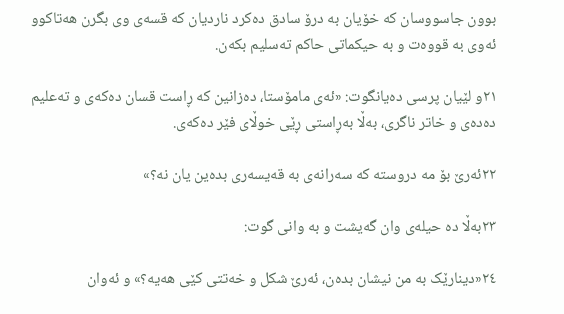بوون جاسووسان کە خۆیان بە درۆ سادق دەکرد ناردیان کە قسەی وی بگرن هەتاکوو ئەوی بە قووەت و بە حیکماتی حاکم تەسلیم بکەن.

٢١و لێیان پرسی دەیانگوت: «ئەی مامۆستا، دەزانین کە ڕاست قسان دەکەی و تەعلیم دەدەی و خاتر ناگری، بەڵا بەڕاستی ڕێی خوڵای فێر دەکەی.

٢٢ئەرێ بۆ مە دروستە کە سەرانەی بە قەیسەری بدەین یان نە؟»

٢٣بەڵا دە حیلەی وان گەیشت و بە وانی گوت:

٢٤«دینارێک بە من نیشان بدەن، ئەرێ شکل و خەتتی کێی هەیە؟» و ئەوان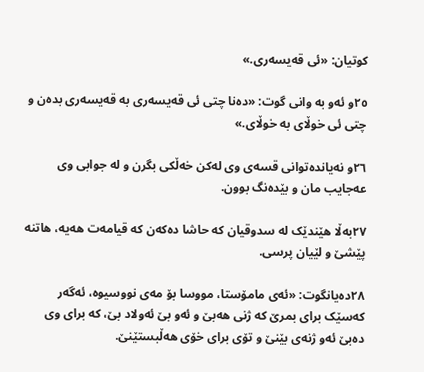کوتیان: «ئی قەیسەری.»

٢٥و ئەو بە وانی گوت: «دەنا چتی ئی قەیسەری بە قەیسەری بدەن و چتی ئی خوڵای بە خوڵای.»

٢٦و نەیاندەتوانی قسەی وی لەکن خەڵکی بگرن و لە جوابی وی عەجایب مان و بێدەنگ بوون.

٢٧بەڵا هێندێک لە سدوقیان کە حاشا دەکەن کە قیامەت هەیە، هاتنە پێشێ و لێیان پرسی.

٢٨دەیانگوت: «ئەی مامۆستا، مووسا بۆ مەی نووسیوە، ئەگەر کەسێک برای بمرێ کە ژنی هەبێ و ئەو بێ ئەولاد بێ، کە برای وی دەبێ ئەو ژنەی بێنێ و تۆی برای خۆی هەڵبستێنێ.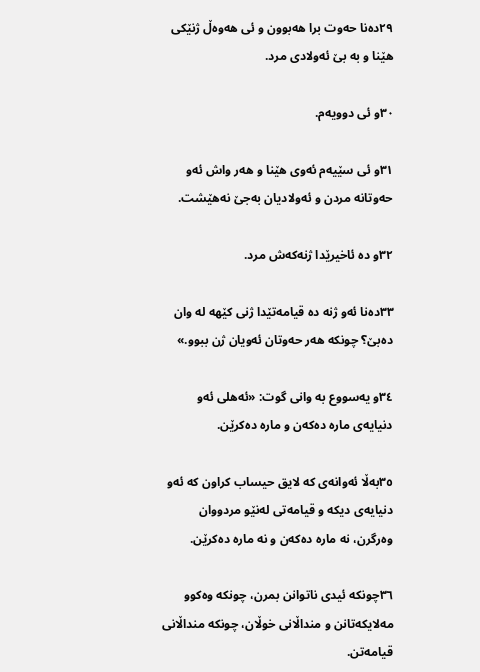٢٩دەنا حەوت برا هەبوون و ئی هەوەڵ ژنێکی هێنا و بە بێ ئەولادی مرد.

٣٠و ئی دوویەم.

٣١و ئی سێیەم ئەوی هێنا و هەر واش ئەو حەوتانە مردن و ئەولادیان بەجێ نەهێشت.

٣٢و دە ئاخیرێدا ژنەکەش مرد.

٣٣دەنا ئەو ژنە دە قیامەتێدا ژنی کێهە لە وان دەبێ؟ چونکە هەر حەوتان ئەویان ژن ببوو.»

٣٤و یەسووع بە وانی گوت: «ئەهلی ئەو دنیایەی مارە دەکەن و مارە دەکرێن.

٣٥بەڵا ئەوانەی کە لایق حیساب کراون کە ئەو دنیایەی دیکە و قیامەتی لەنێو مردووان وەرگرن، نە مارە دەکەن و نە مارە دەکرێن.

٣٦چونکە ئیدی ناتوانن بمرن، چونکە وەکوو مەلایکەتانن و منداڵانی خوڵان، چونکە منداڵانی قیامەتن.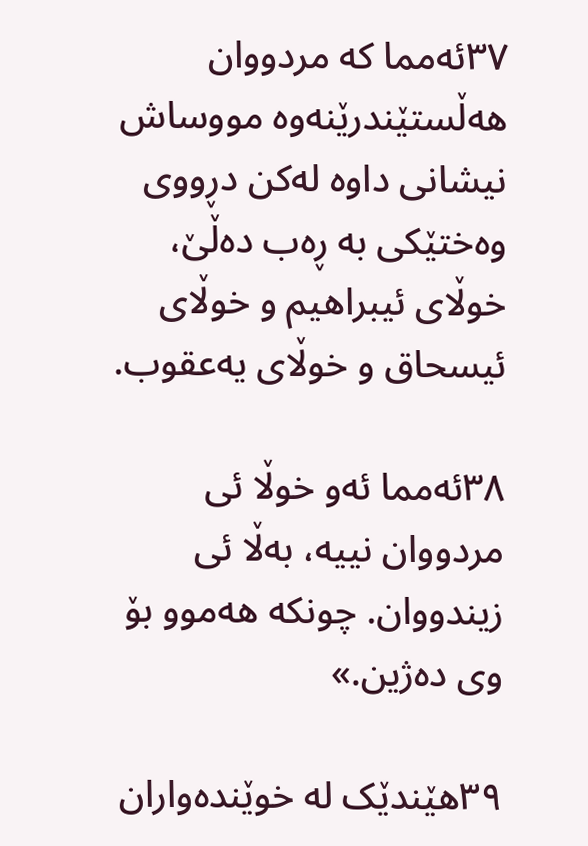٣٧ئەمما کە مردووان هەڵستێندرێنەوە مووساش نیشانی داوە لەکن دڕووی وەختێکی بە ڕەب دەڵێ، خوڵای ئیبراهیم و خوڵای ئیسحاق و خوڵای یەعقوب.

٣٨ئەمما ئەو خوڵا ئی مردووان نییە، بەڵا ئی زیندووان. چونکە هەموو بۆ وی دەژین.»

٣٩هێندێک لە خوێندەواران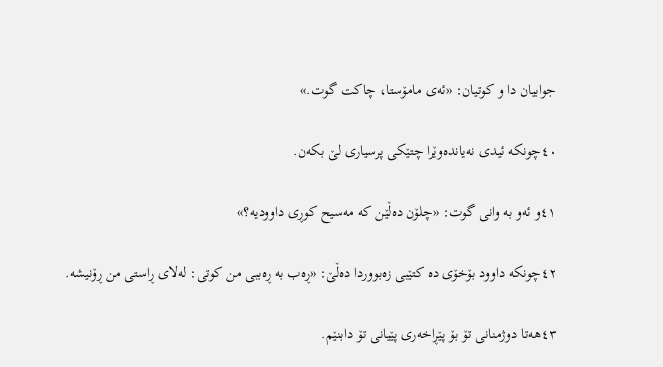جوابیان دا و کوتیان: «ئەی مامۆستا، چاکت گوت.»

٤٠چونکە ئیدی نەیاندەوێرا چتێکی پرسیاری لێ بکەن.

٤١و ئەو بە وانی گوت: «چلۆن دەڵێن کە مەسیح کوڕی داوودیە؟»

٤٢چونکە داوود بۆخۆی دە کتێبی زەبووردا دەڵێ: «ڕەب بە ڕەببی من کوتی: لەلای ڕاستی من ڕۆنیشە.

٤٣هەتا دوژمنانی تۆ بۆ پێڕاخەری پێیانی تۆ دابنێم.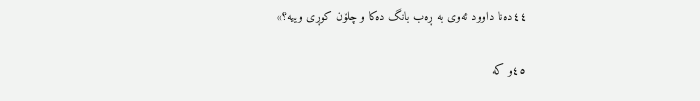٤٤دەنا داوود ئەوی بە ڕەب بانگ دەکا و چلۆن کوڕی وییە؟»

٤٥و کە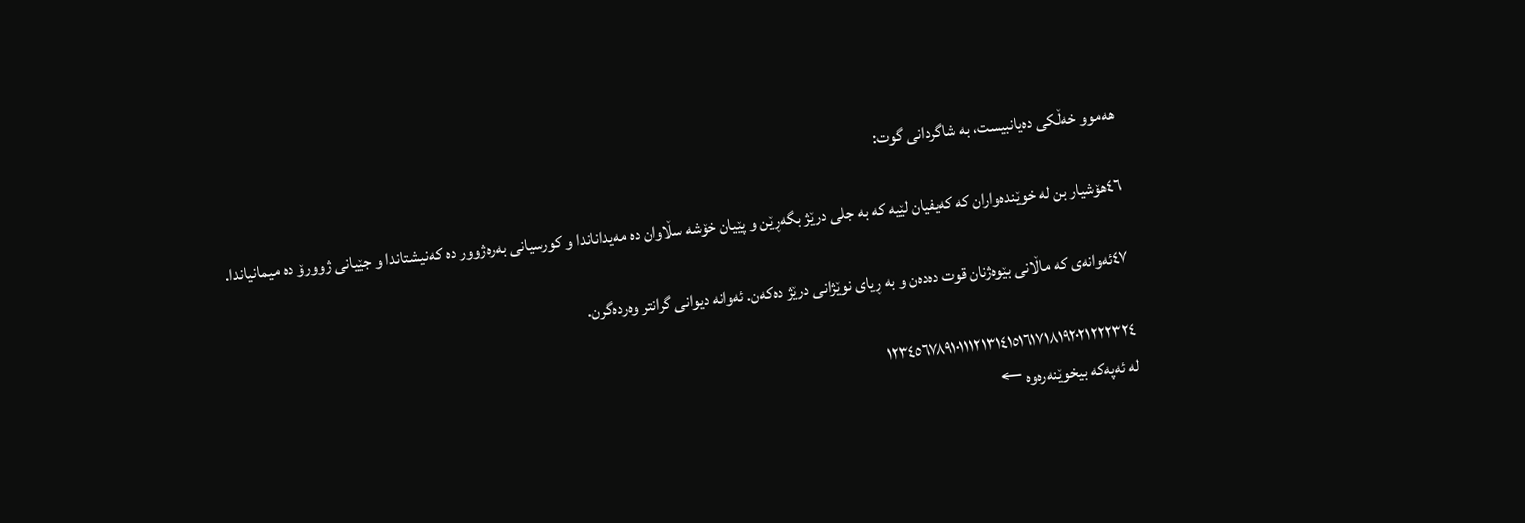هەموو خەڵکی دەیانبیست، بە شاگردانی گوت:

٤٦هۆشیار بن لە خوێندەواران کە کەیفیان لێیە کە بە جلی درێژ بگەڕێن و پێیان خۆشە سڵاوان دە مەیداناندا و کورسیانی بەرەژوور دە کەنیشتاندا و جێیانی ژوورۆ دە میمانیاندا.

٤٧ئەوانەی کە ماڵانی بێوەژنان قوت دەدەن و بە ڕیای نوێژانی درێژ دەکەن. ئەوانە دیوانی گرانتر وەردەگرن.

١٢٣٤٥٦٧٨٩١٠١١١٢١٣١٤١٥١٦١٧١٨١٩٢٠٢١٢٢٢٣٢٤
لە ئەپەکە بیخوێنەرەوە ←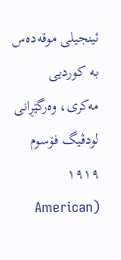ئینجیلی موقەدەس بە کوردیی مەکری، وەرگێڕانی لودڤیگ فۆسوم ١٩١٩ (American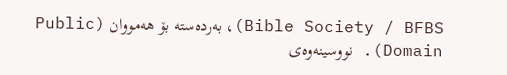Bible Society / BFBS)، بەردەستە بۆ هەمووان (Public Domain). نووسینەوەی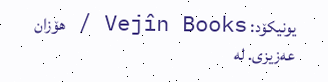یونیکۆد: Vejîn Books / هۆزان عەزیزی. لە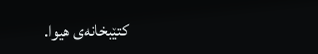کتێبخانەی هیوا.